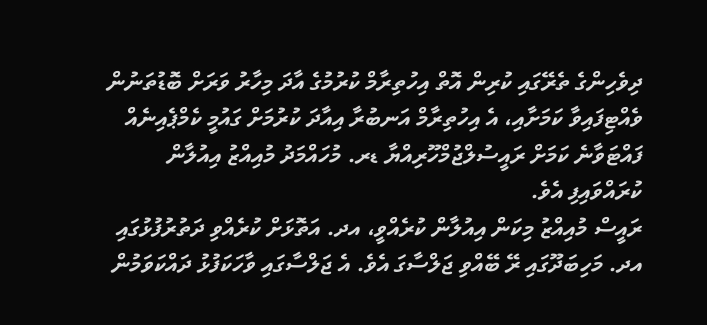ދިވެހިންގެ ތެރޭގައި ކުރިން އޮތް އިހުތިރާމް ކުރުމުގެ އާދަ މިހާރު ވަރަށް ބޮޑުތަނުން ވެއްޓިފައިވާ ކަމަށާއި، އެ އިހުތިރާމް އަނބުރާ އިއާދަ ކުރުމަށް ގައުމީ ކެމްޕެއިނެއް ފައްޓަވާނެ ކަމަށް ރައީސުލްޖުމްހޫރިއްޔާ ޑރ. މުހައްމަދު މުއިއްޒު އިއުލާން ކުރައްވައިފި އެވެ.
ރައީސް މުއިއްޒު މިކަން އިއުލާން ކުރެއްވީ، އދ. އަތޮޅަށް ކުރެއްވި ދަތުރުފުޅުގައި އދ. މަހިބަދޫގައި ރޭ ބޭއްވި ޖަލްސާގަ އެވެ. އެ ޖަލްސާގައި ވާހަކަފުޅު ދައްކަވަމުން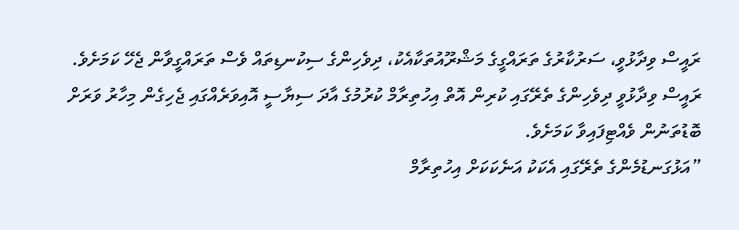ރައީސް ވިދާޅުވީ، ސަރުކާރުގެ ތަރައްގީގެ މަޝްރޫއުތަކާއެކު، ދިވެހިންގެ ސިކުނޑިތައް ވެސް ތަރައްގީވާން ޖެހޭ ކަމަށެވެ.
ރައީސް ވިދާޅުވީ ދިވެހިންގެ ތެރޭގައި ކުރިން އޮތް އިހުތިރާމް ކުރުމުގެ އާދަ ސިޔާސީ އޮއިވަރެއްގައި ޖެހިގެން މިހާރު ވަރަށް ބޮޑުތަނުން ވެއްޓިފައިވާ ކަމަށެވެ.
”އަޅުގަނޑުމެންގެ ތެރޭގައި އެކަކު އަނެކަކަށް އިހުތިރާމް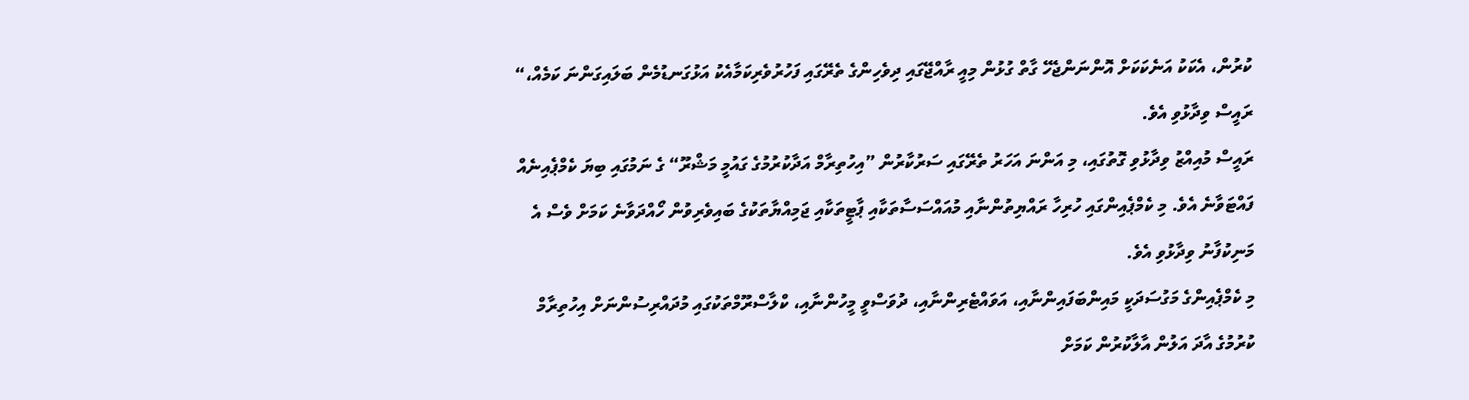ކުރުން، އެކަކު އަނެކަކަށް އޮންނަންޖެހޭ ގާތް ގުޅުން މިއީ ރާއްޖޭގައި ދިވެހިންގެ ތެރޭގައި ފަހުރުވެރިކަމާއެކު އަޅުގަނޑުމެން ބަލައިގަންނަ ކަމެއް،“ ރައީސް ވިދާޅުވި އެވެ.
ރައީސް މުއިއްޒު ވިދާޅުވި ގޮތުގައި، މި އަންނަ އަހަރު ތެރޭގައި ސަރުކާރުން ”އިހުތިރާމް އަދާކުރުމުގެ ގައުމީ މަޝްރޫ“ ގެ ނަމުގައި ބިޔަ ކެމްޕެއިނެއް ފައްޓަވާނެ އެވެ. މި ކެމްޕެއިންގައި ހުރިހާ ރައްޔިތުންނާއި މުއައްސަސާތަކާއި ޕާޓީތަކާއި ޖަމިއްޔާތަކުގެ ބައިވެރިވުން ހޯއްދަވާނެ ކަމަށް ވެސް އެ މަނިކުފާނު ވިދާޅުވި އެވެ.
މި ކެމްޕެއިންގެ މަގުސަދަކީ މައިންބަފައިންނާއި، އަވައްޓެރިންނާއި، ދުވަސްވީ މީހުންނާއި، ކްލާސްރޫމްތަކުގައި މުދައްރިސުންނަށް އިހުތިރާމް ކުރުމުގެ އާދަ އަލުން އާލާކުރުން ކަމަށް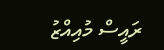ރައީސް މުއިއްޒު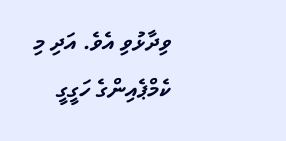ވިދާޅުވި އެވެ. އަދި މި ކެމްޕެއިންގެ ހަގީގީ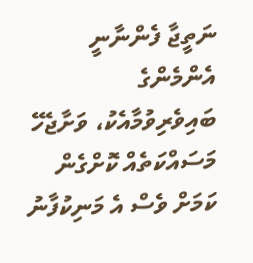ނަތީޖާ ފެންނާނީ އެންމެންގެ ބައިވެރިވުމާއެކު، ވަށާޖެހޭ މަސައްކަތެއް ކޮށްގެން ކަމަށް ވެސް އެ މަނިކުފާނު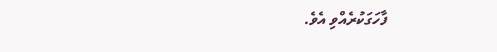ފާހަގަކުރެއްވި އެވެ.